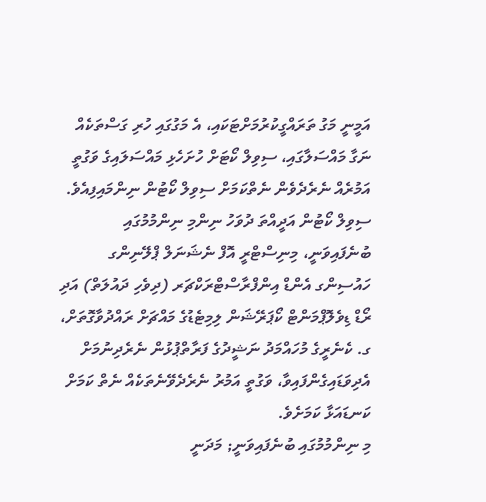އަމީނީ މަގު ތަރައްގީކުރުމަށްޓަކައި، އެ މަގުގައި ހުރި ގަސްތަކެއް ނަގާ މައްސަލާގައި، ސިވިލް ކޯޓަށް ހުށަހެޅި މައްސަލައިގެ ވަގުތީ އަމުރެއް ނެރެދެވެން ނެތްކަމަށް ސިވިލް ކޯޓުން ނިންމައިފިއެވެ.
ސިވިލް ކޯޓުން އަދީއްތަ ދުވަހު ނިންމި ނިންމުމުގައި ބުނެފައިވަނީ، މިނިސްޓްރީ އޮފް ނެޝަނަލް ޕްލޭނިންގ ހައުސިންގ އެންޑް އިންފްރާސްޓްރަކްޗަރ (ދިވެހި ދައުލަތް) އަދި ރޯޑް ޑިވެލޮޕްމަންޓް ކޯޕަރޭޝަން ލިމިޓެޑުގެ މައްޗަށް ރައްދުވާގޮތަށް، ގ. ކެނެރީގެ މުހައްމަދު ނަޝީދުގެ ފަރާތްޕުޅުން ނެރެދިނުމަށް އެދިވަޑައިގެންފައިވާ، ވަގުތީ އަމުރު ނެރެދެވޭނެތަކެއް ނެތް ކަމަށް ކަނޑައަޅާ ކަމަށެވެ.
މި ނިންމުމުގައި ބުނެފައިވަނީ; މަދަނީ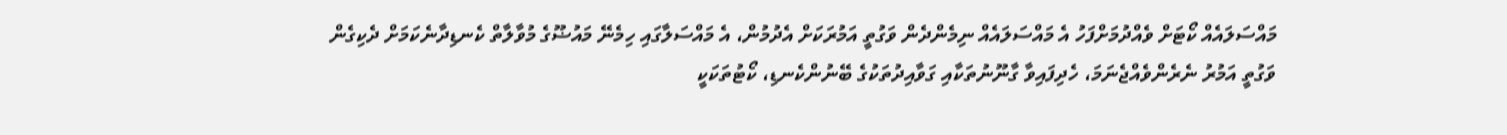މައްސަލައެއް ކޯޓަށް ވެއްދުމަށްފަހު އެ މައްސަލައެއް ނިމެންދެން ވަގުތީ އަމުރަކަށް އެދުމުން، އެ މައްސަލާގައި ހިމެނޭ މައުޟޫގެ މުވާލާތް ކެނޑިދާނެކަމަށް ދެކިގެން ވަގުތީ އަމުރު ނެރެންވެއްޖެނަމަ، ހެދިފައިވާ ގާނޫނުތަކާއި ގަވާއިދުތަކުގެ ބޭނުންކެނޑި، ކޯޓުތަކަކީ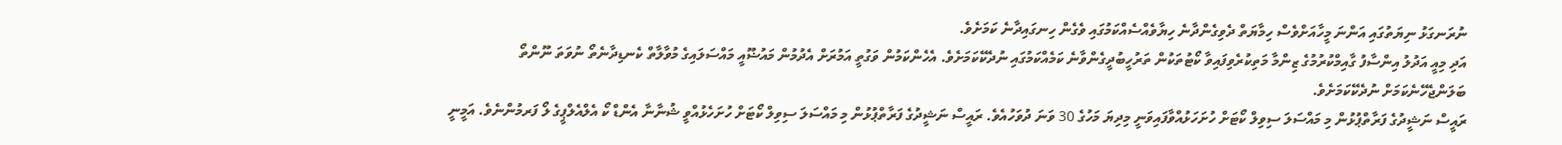ނުރަނގަޅު ނިޔަތުގައި އަންނަ މީހާއަށްވެސް ހިމާޔަތް ދެވިގެންދާނެ ހިޔާވެއްސެއްކަމުގައި ވެގެން ހިނގައިދާނެ ކަމަށެވެ.
އަދި މިއީ އަދުލު އިންސާފު ގާއިމްކުރުމުގެ ޒިންމާ މަތިކުރެވިފައިވާ ކޯޓުތަކުން ތަރުހީބުދީގެންވާނެ ކަމެއްކަމުގައި ނުދެކޭކަމަށެވެ. އެހެންކަމުން ވަގުތީ އަމުރަށް އެދުމުން މައުޟޫއީ މައްސަލައިގެ މުވާލާތް ކެނޑިދާނެތޯ ނުވަތަ ނޫންތޯ ބަލަންޖެހޭނެކަމަށް ނުދެކޭކަމަށެވެ.
ރައީސް ނަޝީދުގެ ފަރާތްޕުޅުން މި މައްސަލަ ސިވިލް ކޯޓަށް ހުށަހަޅުއްވާފައިވަނީ މިދިޔަ މަހުގެ 30 ވަނަ ދުވަހުއެވެ. ރައީސް ނަޝީދުގެ ފަރާތްޕުޅުން މި މައްސަލަ ސިވިލް ކޯޓަށް ހުށަހެޅުއްވީ ޝުނާނާ އެންޑް ކޯ އެލްއެލްޕީގެ ލޯ ފަރމުންނެވެ. އަމީނީ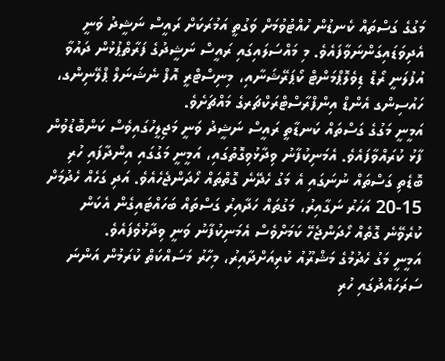މަގުގެ ގަސްތައް ކެނޑުން ހުއްޓުވުމަށް ވަގުތީ އަމުރަކަށް ރައީސް ނަޝީދު ވަނީ އެދިވަޑައިގަންނަވާފައެވެ. މި މައްސަލައިގައި ރައީސް ނަޝީދުގެ ފަރާތްޕުޅުން ދައުވާ އުފުލަނީ ރޯޑް ޑިވެލޮޕްމަންޓް ކޯޕަރޭޝަނާއި، މިނިސްޓްރީ އޮފް ނެޝަނަލް ޕްލޭނިންގ، ހައުސިންގ އެންޑް އިންފްރާސްޓްރަކްޗަރގެ މައްޗަށެވެ.
އަމީނީ މަގުގެ ގަސްތައް ކަނޑާތީ ރައީސް ނަޝީދު ވަނީ މަޖިލީހުގައިވެސް ކަންބޮޑުވުން ފާޅު ކުރައްވާފައެވެ. އެމަނިކުފާނު ވިދާޅުވިގޮތުގައި، އަމީނީ މަގުގައި އިންދާފައި ހުރި ބޮޑެތި ގަސްތައް ނުނަގައި އެ މަގު ހެދޭނެ ގޮތްތައް ހޯދަންޖެހެއެވެ. އަދި ގަހެއް ހެދުމަށް 15-20 އަހަރު ނަގާއިރު، މަގުތައް ހަދާއިރު ގަސްތައް ބަހައްޓައިގެން އެކަން ކުރެވޭނެ ގޮތެއް ހޯދަންޖެހޭ ކަމަށްވެސް އެމަނިކުފާނު ވަނީ ވިދާޅުވެފައެވެ.
އަމީނީ މަގު ހެދުމުގެ މަޝްރޫއު ކުރިއަށްދާއިރު، މިހާރު މަސައްކަތް ކުރަމުން އަންނަ ސަރަހައްދުގައި ހުރި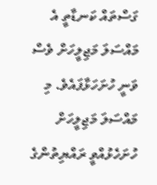ގަސްތައް ކަނޑާތީ އެ މައްސަލަ މަޖިލީހަށް ވެސް ވަނީ ހުށަހަޅާފައެވެ. މި މައްސަލަ މަޖިލީހަށް ހުށަހެޅުއްވީ ރައްޔިތުންގެ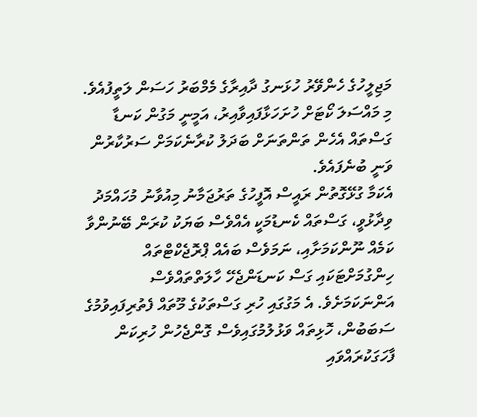މަޖިލީހުގެ ހެންވޭރު ހުޅަނގު ދާއިރާގެ މެމްބަރު ހަސަން ލަތީފުއެވެ.
މި މައްސަލަ ކޯޓަށް ހުށަހަޅާފައިވާއިރު، އަމީނީ މަގުން ކަނޑާ ގަސްތައް އެހެން ތަންތަނަށް ބަދަލު ކުރާނެކަމަށް ސަރުކާރުން ވަނީ ބުނެފައެވެ.
އެކަމާ ގުޅޭގޮތުން ރައީސް އޮފީހުގެ ތަރުޖަމާނު މިއުވާނު މުހައްމަދު ވިދާޅުވީ، ގަސްތައް ކެނޑުމަކީ އެއްވެސް ބަޔަކު ކުރަން ބޭނުންވާ ކަމެއް ނޫންކަމަށާއި، ނަމަވެސް ބައެއް ޕްރޮޖެކްޓްތައް ހިންގުމަށްޓަކައި ގަސް ކަނޑަންޖެހޭ ހާލަތްތައްވެސް އަންނަކަމަށެވެ. އެ މަގުގައި ހުރި ގަސްތަކުގެ މޫތައް ފެތުރިފައިވުމުގެ ސަބަބުން، ހޮޅިތައް ވަޅުލުމުގައިވެސް ގޮންޖެހުން ހުރިކަން ފާހަގަކުރައްވައި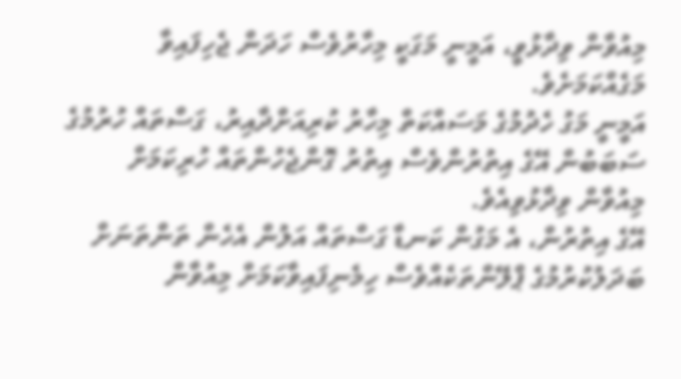މިއުވާން ވިދާޅުވީ، އަމީނީ މަގަކީ މިހާރުވެސް ހަދަން ޖެހިފައިވާ މަގެއްކަމަށެވެ.
އަމީނީ މަގު ހެދުމުގެ މަސައްކަތް މިހާރު ކުރިއަށްދާއިރު، ގަސްތައް ހުރުމުގެ ސަބަބުން އޭގެ އިތުރުންވެސް އިތުރު ގޮންޖެހުންތައް ހުރިކަމަށް މިއުވާން ވިދާޅުވިއެވެ.
އޭގެ އިތުރުން، އެ މަގުން ކަނޑާ ގަސްތައް އަލުން އެހެން ތަންތަނަށް ބަދަލުކުރުމުގެ ޕްލޭންތަކެއްވެސް ހިމެނިފައިވާކަމަށް މިއުވާން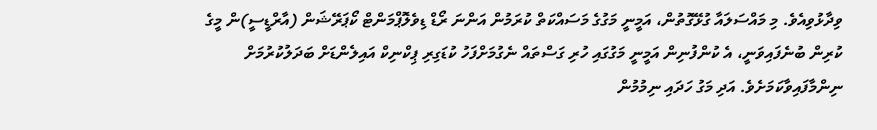ވިދާޅުވިއެވެ. މި މައްސަލައާ ގުޅޭގޮތުން، އަމީނީ މަގުގެ މަސައްކަތް ކުރަމުން އަންނަ ރޯޑް ޑިވެލޮޕްމަންޓް ކޯޕަރޭޝަން (އާރްޑީސީ)ން މީގެ ކުރިން ބުނެފައިވަނީ، އެ ކުންފުނިން އަމީނީ މަގުގައި ހުރި ގަސްތައް ނެގުމަށްފަހު ކުޑަގިރި ޕިކްނިކް އައިލެންޑަށް ބަދަލުކުރުމަށް ނިންމާފައިވާކަމަށެވެ. އަދި މަގު ހަދައި ނިމުމުން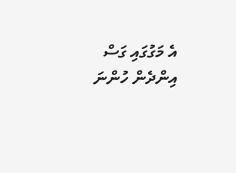އެ މަގުގައި ގަސް އިންދެން ހުންނަ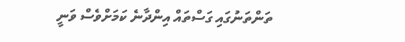ތަންތަނުގައި ގަސްތައް އިންދާނެ ކަމަށްވެސް ވަނީ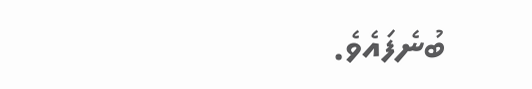ބުނެފައެވެ.